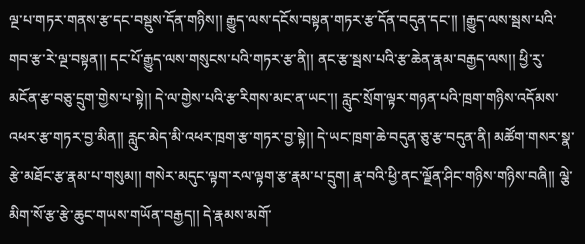ལྔ་པ་གཏར་གནས་རྩ་དང་བསྡུས་དོན་གཉིས།། རྒྱུད་ལས་དངོས་བསྟན་གཏར་རྩ་དོན་བདུན་དང་།། །རྒྱུད་ལས་སྦས་པའི་གབ་རྩ་རེ་ལྔ་བསྟན།། དང་པོ་རྒྱུད་ལས་གསུངས་པའི་གཏར་རྩ་ནི།། ནང་རྩ་སྦས་པའི་རྩ་ཆེན་རྣམ་བརྒྱད་ལས།། ཕྱི་རུ་མངོན་རྩ་བཅུ་དྲུག་གྱེས་པ་སྟེ།། དེ་ལ་གྱེས་པའི་རྩ་རིགས་མང་ན་ཡང་།། རླུང་སྲོག་ལྟར་གཉན་པའི་ཁྲག་གཉིས་འདོམས་འཕར་རྩ་གཏར་བྱ་མིན།། རླུང་མེད་མི་འཕར་ཁྲག་རྩ་གཏར་བྱ་སྟེ།། དེ་ཡང་ཁྲག་ཆེ་བདུན་ཅུ་རྩ་བདུན་ནི། མཚོག་གསར་སྣ་རྩེ་མཐོང་རྩ་རྣམ་པ་གསུམ།། གསེར་མདུང་ལྟག་རལ་ལྟག་རྩ་རྣམ་པ་དྲུག། རྣ་བའི་ཕྱི་ནང་ལྗོན་ཤིང་གཉིས་གཉིས་བཞི།། ལྕེ་མིག་སོ་རྩ་རྩེ་ཆུང་གཡས་གཡོན་བརྒྱད།། དེ་རྣམས་མགོ་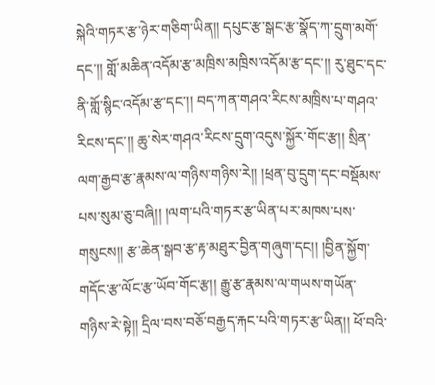སྐེའི་གཏར་རྩ་ཉེར་གཅིག་ཡིན།། དཔུང་རྩ་སྒང་རྩ་སྣོད་ཀ་དྲུག་མགོ་དང་།། གློ་མཆིན་འདོམ་རྩ་མཁྲིས་མཁྲིས་འདོམ་རྩ་དང་།། རུ་ཐུང་དང་ནི་གློ་སྙིང་འདོམ་རྩ་དང་།། བད་ཀན་གཤའ་རིངས་མཁྲིས་པ་གཤའ་རིངས་དང་།། ཆུ་སེར་གཤའ་རིངས་དྲུག་འདུས་སྐྱོར་གོང་རྩ།། སྲིན་ལག་རྒྱབ་རྩ་རྣམས་ལ་གཉིས་གཉིས་རེ།། །ཕྲན་བུ་དྲུག་དང་བསྡོམས་པས་སུམ་ཅུ་བཞི།། །ལག་པའི་གཏར་རྩ་ཡིན་པར་མཁས་པས་གསུངས།། རྩ་ཆེན་སྒབ་རྩ་རྟ་མཐུར་བྱིན་གཞུག་དང།། །བྱིན་སྐྱོག་གདོང་རྩ་ལོང་རྩ་ཡོབ་གོང་རྩ།། རྒྱུ་རྩ་རྣམས་ལ་གཡས་གཡོན་གཉིས་རེ་སྟེ།། དྲིལ་བས་བཅོ་བརྒྱད་རྐང་པའི་གཏར་རྩ་ཡིན།། ཕོ་བའི་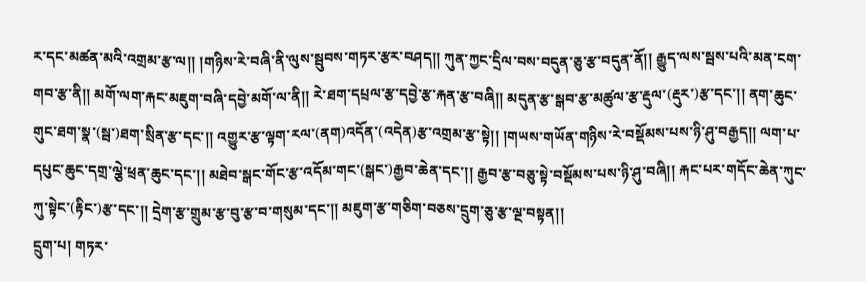ར་དང་མཚན་མའི་འགྲམ་རྩ་ལ།། །གཉིས་རེ་བཞི་ནི་ལུས་སྦུབས་གཏར་རྩར་བཤད།། ཀུན་ཀྱང་དྲིལ་བས་བདུན་ཅུ་རྩ་བདུན་ནོ།། རྒྱུད་ལས་སྦས་པའི་མན་ངག་གབ་རྩ་ནི།། མགོ་ལག་རྐང་མཇུག་བཞི་དབྱེ་མགོ་ལ་ནི།། རེ་ཐག་དཔྲལ་རྩ་དབྱེ་རྩ་རྐན་རྩ་བཞི།། མདུན་རྩ་སྒབ་རྩ་མཚུལ་རྩ་རྡུལ་(རྡུར་)རྩ་དང་།། ནག་ཆུང་གུང་ཐག་སྣ་(སྦ་)ཐག་སྲིན་རྩ་དང་།། འགྱུར་རྩ་ལྟག་རལ་(ནག)འདོན་(འདེན)རྩ་འགྲམ་རྩ་སྟེ།། །གཡས་གཡོན་གཉིས་རེ་བསྡོམས་པས་ཉི་ཤུ་བརྒྱད།། ལག་པ་དཔུང་ཆུང་དགྲ་ལྕེ་ཕྲན་ཆུང་དང་།། མཐེབ་སྒང་གོང་རྩ་འདོམ་གང་(སྒང་)རྒྱབ་ཆེན་དང་།། རྒྱབ་རྩ་བཅུ་སྟེ་བསྡོམས་པས་ཉི་ཤུ་བཞི།། རྐང་པར་གདོང་ཆེན་ཀུང་ཀུ་སྟེང་(རྟིང་)རྩ་དང་།། དྲེག་རྩ་གྲུམ་རྩ་བུ་རྩ་བ་གསུམ་དང་།། མཇུག་རྩ་གཅིག་བཅས་དྲུག་ཅུ་རྩ་ལྔ་བསྟན།།
དྲུག་པ། གཏར་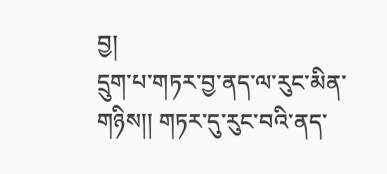བྱ།
དྲུག་པ་གཏར་བྱ་ནད་ལ་རུང་མིན་གཉིས།། གཏར་དུ་རུང་བའི་ནད་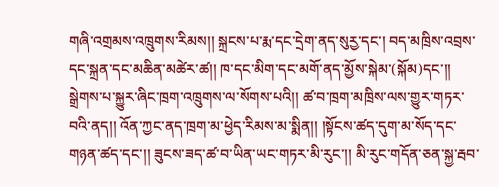གཞི་འགྲམས་འཁྲུགས་རིམས།། སྐྲངས་པ་རྨ་དང་དྲེག་ནད་སུརྱ་དང་། བད་མཁྲིས་འབྲས་དང་སྐྲན་དང་མཆིན་མཚེར་ཚ།། ཁ་དང་མིག་དང་མགོ་ནད་མྱོས་སྐེམ་(སྐོམ)དང་།། སྒྲེགས་པ་སྐྱུར་ཞིང་ཁྲག་འཁྲུགས་ལ་སོགས་པའི།། ཚ་བ་ཁྲག་མཁྲིས་ལས་གྱུར་གཏར་བའི་ནད།། འོན་ཀྱང་ནད་ཁྲག་མ་ཕྱེད་རིམས་མ་སྨིན།། །སྟོངས་ཚད་དུག་མ་སོད་དང་གཉན་ཚད་དང་།། ཟུངས་ཟད་ཚ་བ་ཡིན་ཡང་གཏར་མི་རུང་།། མི་རུང་གདོན་ཅན་སྐྱ་རྦབ་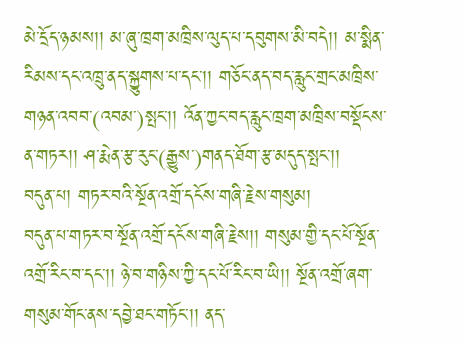མེ་དྲོད་ཉམས།། མ་ཞུ་ཁྲག་མཁྲིས་ལུད་པ་དབུགས་མི་བདེ།། མ་སྨིན་རིམས་དང་འཁྲུ་ནད་སྐྱུགས་པ་དང་།། གཅོང་ནད་བད་རླུང་གྲང་མཁྲིས་གཉན་འབབ་(འབམ་)སྤང་།། འོན་ཀྱང་བད་རླུང་ཁྲག་མཁྲིས་བསྡོངས་ན་གཏར།། ཤ་རྨེན་རྩ་རུང་(རྒྱུས་)གནད་ཐོག་རྩ་མདུད་སྤང་།།
བདུན་པ། གཏར་བའི་སྔོན་འགྲོ་དངོས་གཞི་རྗེས་གསུམ།
བདུན་པ་གཏར་བ་སྔོན་འགྲོ་དངོས་གཞི་རྗེས།། གསུམ་གྱི་དང་པོ་སྔོན་འགྲོ་རིང་བ་དང་།། ཉེ་བ་གཉིས་ཀྱི་དང་པོ་རིང་བ་ཡི།། སྔོན་འགྲོ་ཞག་གསུམ་གོང་ནས་དབྱེ་ཐང་གཏོང་།། ནད་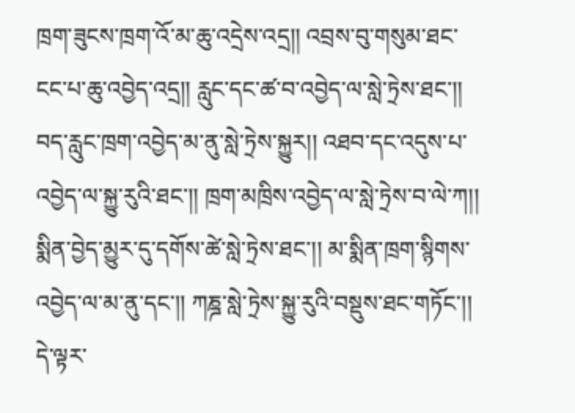ཁྲག་ཟུངས་ཁྲག་འོ་མ་ཆུ་འདྲེས་འདྲ།། འབྲས་བུ་གསུམ་ཐང་ངང་པ་ཆུ་འབྱེད་འདྲ།། རླུང་དང་ཚ་བ་འབྱེད་ལ་སླེ་ཏྲེས་ཐང་།། བད་རླུང་ཁྲག་འབྱེད་མ་ནུ་སླེ་ཏྲེས་སྐྱུར།། འཐབ་དང་འདུས་པ་འབྱེད་ལ་སྐྱུ་རུའི་ཐང་།། ཁྲག་མཁྲིས་འབྱེད་ལ་སླེ་ཏྲེས་བ་ལེ་ཀ།། སྨིན་བྱེད་མྱུར་དུ་དགོས་ཚེ་སླེ་ཏྲེས་ཐང་།། མ་སྨིན་ཁྲག་སྙིགས་འབྱེད་ལ་མ་ནུ་དང་།། ཀཎྜ་སླེ་ཏྲེས་སྐྱུ་རུའི་བསྡུས་ཐང་གཏོང་།། དེ་ལྟར་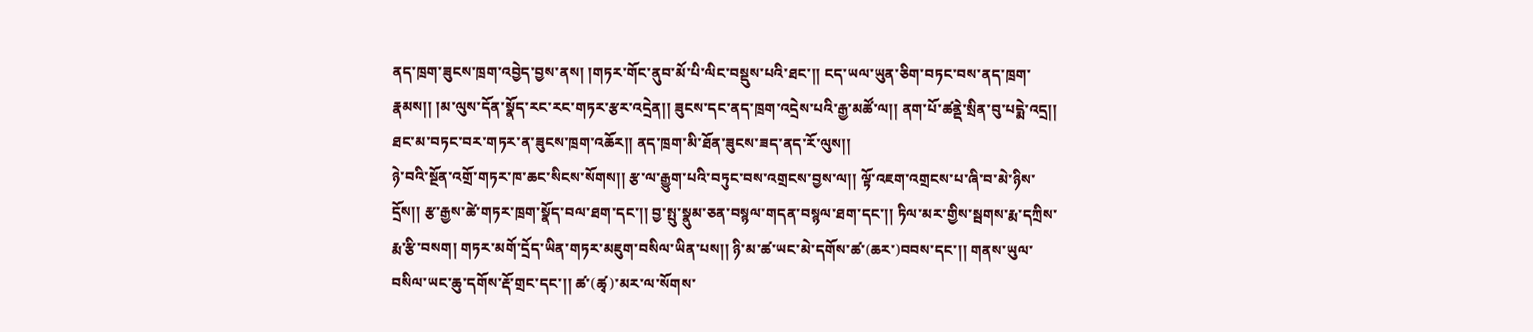ནད་ཁྲག་ཟུངས་ཁྲག་འབྱེད་བྱས་ནས། །གཏར་གོང་ནུབ་མོ་པི་ལིང་བསྡུས་པའི་ཐང་།། ངད་ཡལ་ཡུན་ཅིག་བཏང་བས་ནད་ཁྲག་རྣམས།། །མ་ལུས་དོན་སྣོད་རང་རང་གཏར་རྩར་འདྲེན།། ཟུངས་དང་ནད་ཁྲག་འདྲེས་པའི་རྒྱ་མཚོ་ལ།། ནག་པོ་ཚནྡེ་སྲིན་བུ་པདྨེ་འདྲ།། ཐང་མ་བཏང་བར་གཏར་ན་ཟུངས་ཁྲག་འཆོར།། ནད་ཁྲག་མི་ཐོན་ཟུངས་ཟད་ནད་རོ་ལུས།།
ཉེ་བའི་སྔོན་འགྲོ་གཏར་ཁ་ཆང་སིངས་སོགས།། རྩ་ལ་རྒྱུག་པའི་བཏུང་བས་འགྲངས་བྱས་ལ།། ལྟོ་འཇག་འགྲངས་པ་ཞི་བ་མེ་ཉིས་དྲོས།། རྩ་རྒྱས་ཚེ་གཏར་ཁྲག་སྣོད་བལ་ཐག་དང་།། བྱ་སྤུ་སྣུམ་ཅན་བསྙལ་གདན་བསྙལ་ཐག་དང་།། ཏིལ་མར་གྱིས་སྦགས་རྨ་དཀྲིས་རྨ་རྩི་བསག། གཏར་མགོ་དྲོད་ཡིན་གཏར་མཇུག་བསིལ་ཡིན་པས།། ཉི་མ་ཚ་ཡང་མེ་དགོས་ཚ་(ཆར་)བབས་དང་།། གནས་ཡུལ་བསིལ་ཡང་ཆུ་དགོས་རྡོ་གྲང་དང་།། ཚ་(ཚྭ)་མར་ལ་སོགས་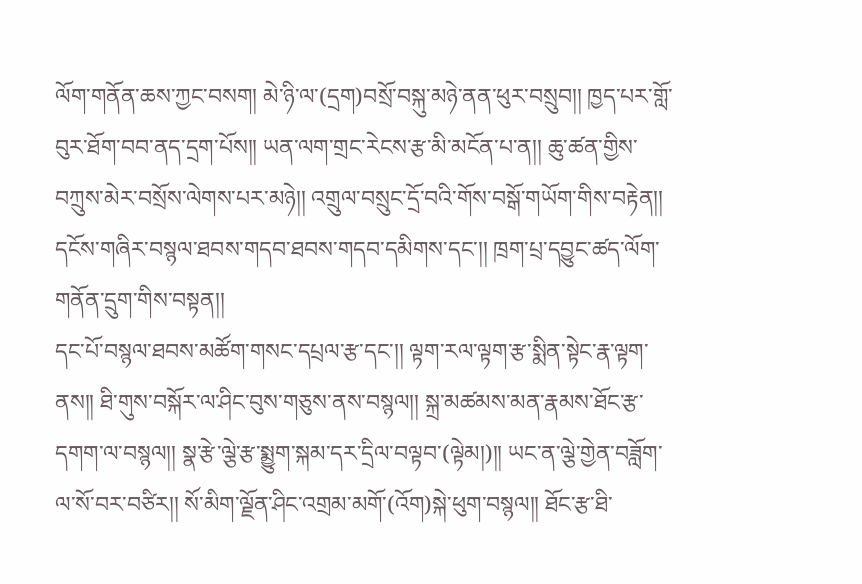ལོག་གནོན་ཆས་ཀྱང་བསག། མེ་ཉི་ལ་(དྲག)བསྲོ་བསྐུ་མཉེ་ནན་ཕུར་བསྲུབ།། ཁྱད་པར་གློ་བུར་ཐོག་བབ་ནད་དྲག་པོས།། ཡན་ལག་གྲང་རེངས་རྩ་མི་མངོན་པ་ན།། ཆུ་ཚན་གྱིས་བཀྲུས་མེར་བསྲོས་ལེགས་པར་མཉེ།། འགྲུལ་བསྲུང་དྲོ་བའི་གོས་བསྒོ་གཡོག་གིས་བརྟེན།།
དངོས་གཞིར་བསྙལ་ཐབས་གདབ་ཐབས་གདབ་དམིགས་དང་།། ཁྲག་པྲ་དབྱུང་ཚད་ལོག་གནོན་དྲུག་གིས་བསྟན།།
དང་པོ་བསྙལ་ཐབས་མཚོག་གསང་དཔྲལ་རྩ་དང་།། ལྟག་རལ་ལྟག་རྩ་སྨིན་སྟེང་རྣ་ལྟག་ནས།། ཐི་གུས་བསྐོར་ལ་ཤིང་བུས་གཅུས་ནས་བསྙལ།། སྐྲ་མཚམས་མན་རྣམས་ཐོང་རྩ་དགག་ལ་བསྙལ།། སྣ་རྩེ་ལྕེ་རྩ་སྨྱུག་སྐམ་དར་དྲིལ་བལྟབ་(ལྟེམ།)།། ཡང་ན་ལྕེ་གྱེན་བཟློག་ལ་སོ་བར་བཙིར།། སོ་མིག་ལྗོན་ཤིང་འགྲམ་མགོ་(འོག)སྐེ་ཕུག་བསྙལ།། ཐོང་རྩ་ཐི་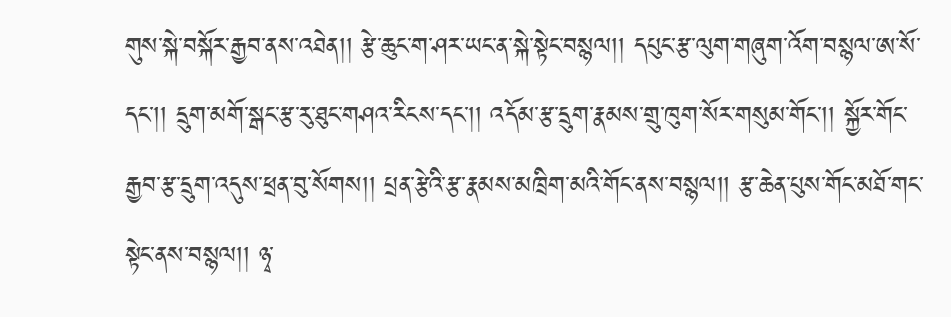གུས་སྐེ་བསྐོར་རྒྱབ་ནས་འཐེན།། རྩེ་ཆུང་ག་ཤར་ཡང་ན་སྐེ་སྟེང་བསྙལ།། དཔུང་རྩ་ལུག་གཞུག་འོག་བསྙལ་ཨ་སོ་དང་།། དྲུག་མགོ་སྒང་རྩ་རུ་ཐུང་གཤའ་རིངས་དང་།། འདོམ་རྩ་དྲུག་རྣམས་གྲུ་ཁུག་སོར་གསུམ་གོང་།། སྐྱོར་གོང་རྒྱབ་རྩ་དྲུག་འདུས་ཕྲན་བུ་སོགས།། པྲན་རྩེའི་རྩ་རྣམས་མཁྲིག་མའི་གོང་ནས་བསྙལ།། རྩ་ཆེན་པུས་གོང་མཐོ་གང་སྟེང་ནས་བསྙལ།། ཉྭ་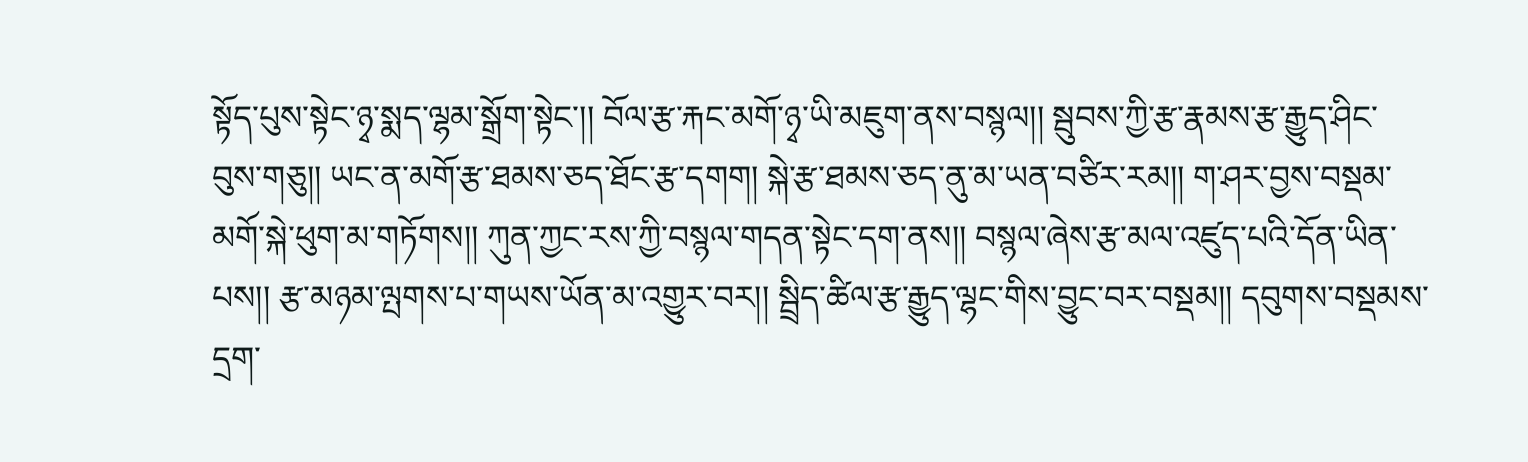སྟོད་པུས་སྟེང་ཉྭ་སྨད་ལྷམ་སྒྲོག་སྟེང་།། བོལ་རྩ་རྐང་མགོ་ཉྭ་ཡི་མཇུག་ནས་བསྙལ།། སྦུབས་ཀྱི་རྩ་རྣམས་རྩ་རྒྱུད་ཤིང་བུས་གཅུ།། ཡང་ན་མགོ་རྩ་ཐམས་ཅད་ཐོང་རྩ་དགག། སྐེ་རྩ་ཐམས་ཅད་ནུ་མ་ཡན་བཙིར་རམ།། ག་ཤར་བྱས་བསྡམ་མགོ་སྐེ་ཕུག་མ་གཏོགས།། ཀུན་ཀྱང་རས་ཀྱི་བསྙལ་གདན་སྟེང་དག་ནས།། བསྙལ་ཞེས་རྩ་མལ་འཛུད་པའི་དོན་ཡིན་པས།། རྩ་མཉམ་ལྤགས་པ་གཡས་ཡོན་མ་འགྱུར་བར།། སྦྲིད་ཚིལ་རྩ་རྒྱུད་ལྷང་གིས་བྱུང་བར་བསྡམ།། དབུགས་བསྡམས་དྲག་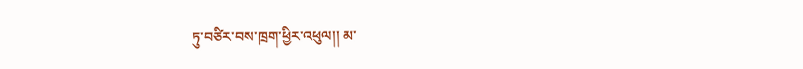ཏུ་བཙིར་བས་ཁྲག་ཕྱིར་འཕུལ།། མ་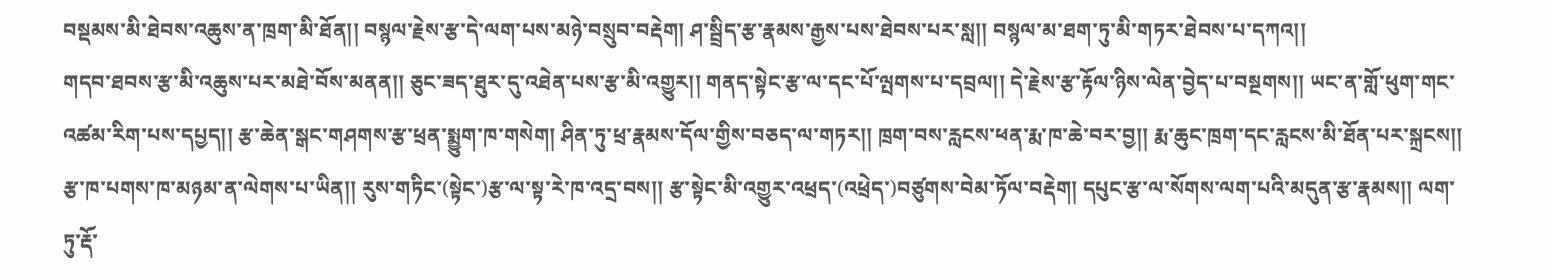བསྡམས་མི་ཐེབས་འཆུས་ན་ཁྲག་མི་ཐོན།། བསྙལ་རྗེས་རྩ་དེ་ལག་པས་མཉེ་བསྲུབ་བརྡེག། ཤ་སྦྲིད་རྩ་རྣམས་རྒྱས་པས་ཐེབས་པར་སླ།། བསྙལ་མ་ཐག་ཏུ་མི་གཏར་ཐེབས་པ་དཀའ།།
གདབ་ཐབས་རྩ་མི་འཆུས་པར་མཐེ་བོས་མནན།། ཅུང་ཟད་ཐུར་དུ་འཐེན་པས་རྩ་མི་འགྱུར།། གནད་སྟེང་རྩ་ལ་དང་པོ་ལྤགས་པ་དབྲལ།། དེ་རྗེས་རྩ་རྟོལ་ཉིས་ལེན་བྱེད་པ་བསྔགས།། ཡང་ན་གློ་ཕུག་གང་འཚམ་རིག་པས་དཔྱད།། རྩ་ཆེན་སྒང་གཤགས་རྩ་ཕྲན་སྨྱུག་ཁ་གསེག། ཤིན་ཏུ་ཕྲ་རྣམས་དོལ་གྱིས་བཅད་ལ་གཏར།། ཁྲག་བས་རླངས་ཕན་རྨ་ཁ་ཆེ་བར་བྱ།། རྨ་ཆུང་ཁྲག་དང་རླངས་མི་ཐོན་པར་སྐྲངས།། རྩ་ཁ་པགས་ཁ་མཉམ་ན་ལེགས་པ་ཡིན།། རུས་གཏིང་(སྟེང་)རྩ་ལ་སྟ་རེ་ཁ་འདྲ་བས།། རྩ་སྟེང་མི་འགྱུར་འཕྲད་(འཕྲེད་)བཙུགས་བེམ་ཏོལ་བརྡེག། དཔུང་རྩ་ལ་སོགས་ལག་པའི་མདུན་རྩ་རྣམས།། ལག་ཏུ་རྡོ་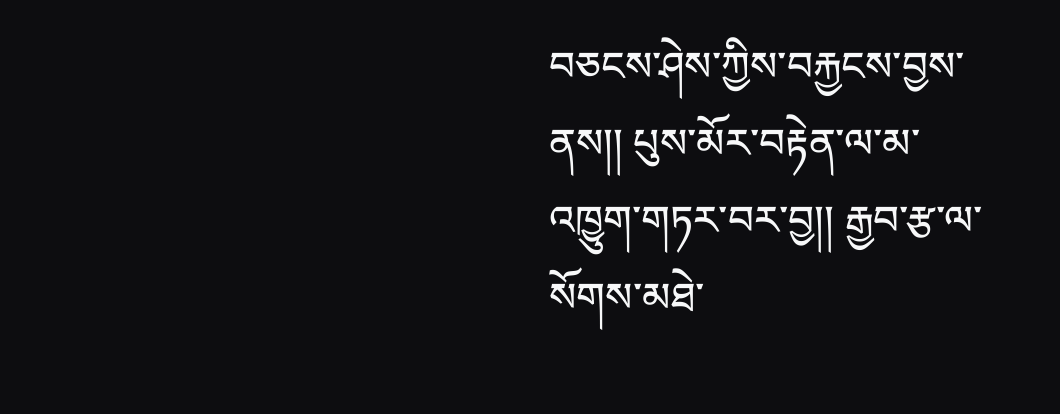བཅངས་ཤེས་ཀྱིས་བརྐྱངས་བྱས་ནས།། པུས་མོར་བརྟེན་ལ་མ་འཁྱུག་གཏར་བར་བྱ།། རྒྱབ་རྩ་ལ་སོགས་མཐེ་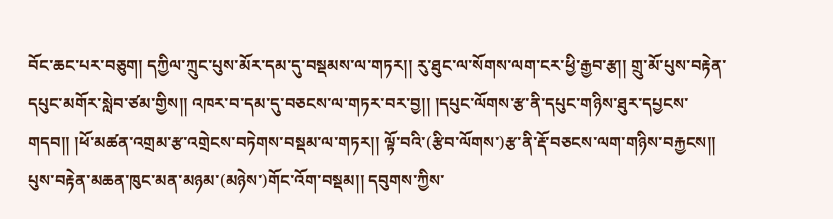བོང་ཆང་པར་བཅུག། དཀྱིལ་ཀྲུང་པུས་མོར་དམ་དུ་བསྡམས་ལ་གཏར།། རུ་ཐུང་ལ་སོགས་ལག་ངར་ཕྱི་རྒྱབ་རྩ།། གྲུ་མོ་པུས་བརྟེན་དཔུང་མགོར་སླེབ་ཙམ་གྱིས།། འཁར་བ་དམ་དུ་བཅངས་ལ་གཏར་བར་བྱ།། །དཔུང་ལོགས་རྩ་ནི་དཔུང་གཉིས་ཐུར་དཔྱངས་གདབ།། །ཕོ་མཚན་འགྲམ་རྩ་འགྲེངས་བཏེགས་བསྡམ་ལ་གཏར།། ལྟོ་བའི་(རྩིབ་ལོགས་)རྩ་ནི་རྡོ་བཅངས་ལག་གཉིས་བརྐྱངས།། པུས་བརྟེན་མཆན་ཁུང་མན་མཉམ་(མཉེས་)གོང་འོག་བསྡམ།། དབུགས་ཀྱིས་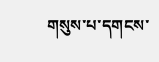གསུས་པ་དགངས་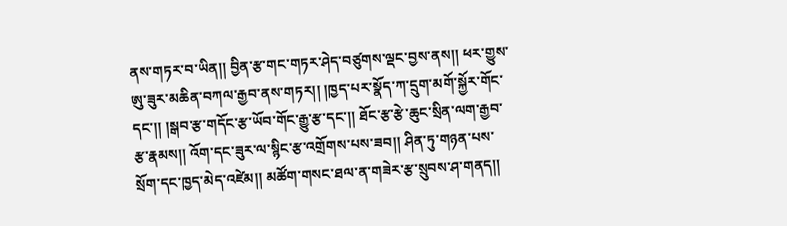ནས་གཏར་བ་ཡིན།། བྱིན་རྩ་གང་གཏར་ཤེད་བཙུགས་ལྡང་བྱས་ནས།། ཕར་གྱུས་ཨུ་ཟུར་མཆིན་བཀལ་རྒྱབ་ནས་གཏར།། །ཁྱད་པར་སྣོད་ཀ་དྲུག་མགོ་སྐྱོར་གོང་དང་།། །སྒབ་རྩ་གདོང་རྩ་ཡོབ་གོང་རྒྱུ་རྩ་དང་།། ཐོང་རྩ་རྩེ་ཆུང་སྲིན་ལག་རྒྱབ་རྩ་རྣམས།། འོག་དང་ཟུར་ལ་སྙིང་རྩ་འགྲོགས་པས་ཟབ།། ཤིན་ཏུ་གཉན་པས་སྲོག་དང་ཁྱད་མེད་འཛེམ།། མཚོག་གསང་ཐལ་ན་གཟེར་རྩ་སྲུབས་ཤ་གནད།།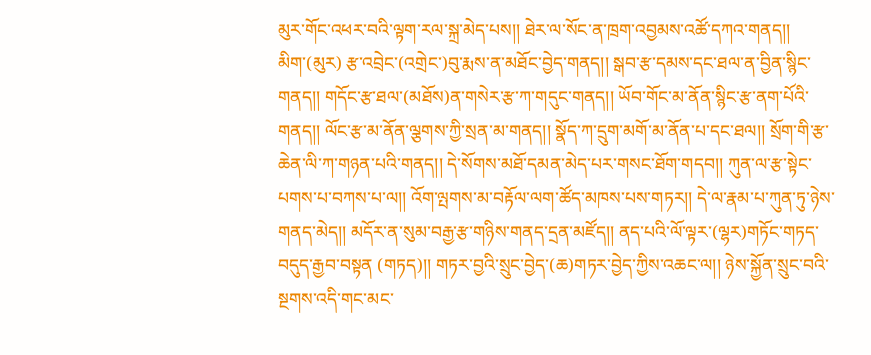མུར་གོང་འཕར་བའི་ལྟག་རལ་སྐྲ་མེད་པས།། ཐེར་ལ་སོང་ན་ཁྲག་འབྱམས་འཚོ་དཀའ་གནད།། མིག་(མུར) རྩ་འབྲེང་(འགྲེང་)བུ་རྨས་ན་མཐོང་བྱེད་གནད།། སྒབ་རྩ་དམས་དང་ཐལ་ན་བྱིན་སྙིང་གནད།། གདོང་རྩ་ཐལ་(མཐོས)ན་གསེར་རྩ་ཀ་གདུང་གནད།། ཡོབ་གོང་མ་ནོན་སྙིང་རྩ་ནག་པོའི་གནད།། ལོང་རྩ་མ་ནོན་ལྕགས་ཀྱི་སྲན་མ་གནད།། སྣོད་ཀ་དྲུག་མགོ་མ་ནོན་པ་དང་ཐལ།། སྲོག་གི་རྩ་ཆེན་ལི་ཀ་གཉན་པའི་གནད།། དེ་སོགས་མཐོ་དམན་མེད་པར་གསང་ཐོག་གདབ།། ཀུན་ལ་རྩ་སྟེང་པགས་པ་བཀས་པ་ལ།། འོག་ལྤགས་མ་བརྟོལ་ལག་ཚོད་མཁས་པས་གཏར།། དེ་ལ་རྣམ་པ་ཀུན་ཏུ་ཉེས་གནད་མེད།། མདོར་ན་སུམ་བརྒྱ་རྩ་གཉིས་གནད་དྲན་མཛོད།། ནད་པའི་ལོ་ལྟར་(ལྷར)གཏོང་གཏད་བདུད་རྒྱབ་བསྟན (གཏད)།། གཏར་བྱའི་སྲུང་བྱེད་(ཆ)གཏར་བྱེད་ཀྱིས་འཆང་ལ།། ཉེས་སྐྱོན་སྲུང་བའི་སྔགས་འདི་གང་མང་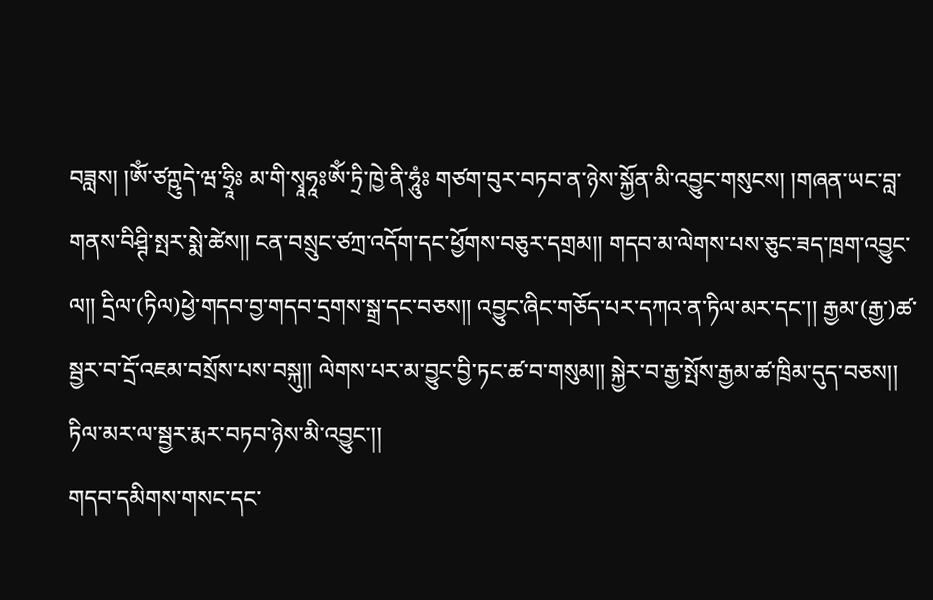བཟླས། །ཨོཾ་ཙཀྵུདེ་ཝ་ཧྲཱིཿ མ་གི་སྭཱཧཱཿཨོཾ་ཏྲི་ཁྱེ་ནི་ཧཱུཾཿ གཙག་བུར་བཏབ་ན་ཉེས་སྐྱོན་མི་འབྱུང་གསུངས། །གཞན་ཡང་བླ་གནས་བིཤྚི་སྤར་སྨེ་ཚེས།། ངན་བསྲུང་ཙཀྲ་འདོག་དང་ཕྱོགས་བཅུར་དགྲམ།། གདབ་མ་ལེགས་པས་ཅུང་ཟད་ཁྲག་འབྱུང་ལ།། དྲིལ་(ཏིལ)ཕྱེ་གདབ་བྱ་གདབ་དྲགས་སྒྲ་དང་བཅས།། འབྱུང་ཞིང་གཅོད་པར་དཀའ་ན་ཏིལ་མར་དང་།། རྒྱམ་(རྒྱ་)ཚ་སྦྱར་བ་དྲོ་འཇམ་བསྲོས་པས་བསྐུ།། ལེགས་པར་མ་བྱུང་བྱི་ཏང་ཚ་བ་གསུམ།། སྐྱེར་བ་རྒྱ་སྤོས་རྒྱམ་ཚ་ཁྲིམ་དུད་བཅས།། ཏིལ་མར་ལ་སྦྱར་རྨར་བཏབ་ཉེས་མི་འབྱུང་།།
གདབ་དམིགས་གསང་དང་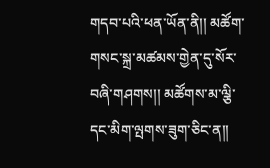གདབ་པའི་ཕན་ཡོན་ནི།། མཚོག་གསང་སྐྲ་མཚམས་གྱེན་དུ་སོར་བཞི་གཤགས།། མཚོགས་མ་ལྕི་དང་མིག་ལྤགས་ཟུག་ཅིང་ན།།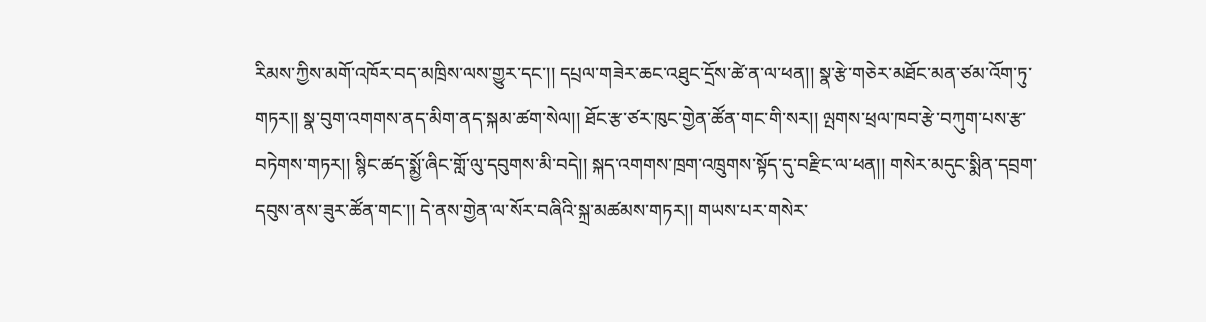རིམས་ཀྱིས་མགོ་འཁོར་བད་མཁྲིས་ལས་གྱུར་དང་།། དཔྲལ་གཟེར་ཆང་འཐུང་དྲོས་ཚེ་ན་ལ་ཕན།། སྣ་རྩེ་གཅེར་མཐོང་མན་ཙམ་འོག་ཏུ་གཏར།། སྣ་བུག་འགགས་ནད་མིག་ནད་སྐམ་ཚག་སེལ།། ཐོང་རྩ་ཙར་ཁུང་གྱེན་ཚོན་གང་གི་སར།། ལྤགས་ཕྲལ་ཁབ་རྩེ་བཀུག་པས་རྩ་བཏེགས་གཏར།། སྙིང་ཚད་སྨྱོ་ཞིང་གློ་ལུ་དབུགས་མི་བདེ།། སྐད་འགགས་ཁྲག་འཁྲུགས་སྟོད་དུ་བརྫིང་ལ་ཕན།། གསེར་མདུང་སྨིན་དབྲག་དབུས་ནས་ཟུར་ཚོན་གང་།། དེ་ནས་གྱེན་ལ་སོར་བཞིའི་སྐྲ་མཚམས་གཏར།། གཡས་པར་གསེར་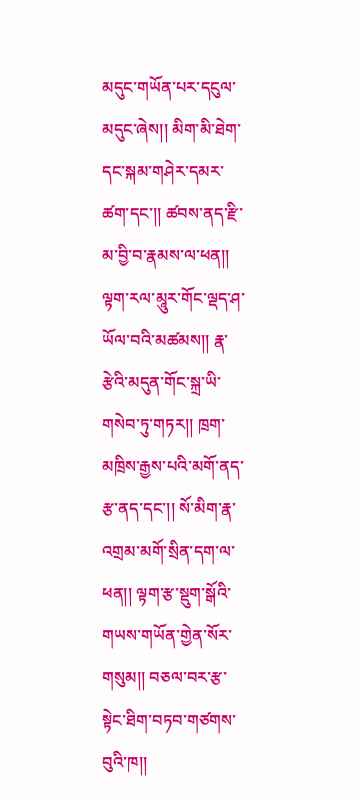མདུང་གཡོན་པར་དངུལ་མདུང་ཞེས།། མིག་མི་ཐེག་དང་སྐམ་གཤེར་དམར་ཚག་དང་།། ཚབས་ནད་རྫི་མ་བྱི་བ་རྣམས་ལ་ཕན།། ལྟག་རལ་མཱུར་གོང་ལྡད་ཤ་ཡོལ་བའི་མཚམས།། རྣ་རྩེའི་མདུན་གོང་སྐྲ་ཡི་གསེབ་ཏུ་གཏར།། ཁྲག་མཁྲིས་རྒྱས་པའི་མགོ་ནད་རྩ་ནད་དང་།། སོ་མིག་རྣ་འགྲམ་མགོ་སྲིན་དག་ལ་ཕན།། ལྟག་རྩ་སྡུག་སྒོའི་གཡས་གཡོན་གྱེན་སོར་གསུམ།། བཅལ་བར་རྩ་སྟེང་ཐིག་བཏབ་གཙགས་བུའི་ཁ།།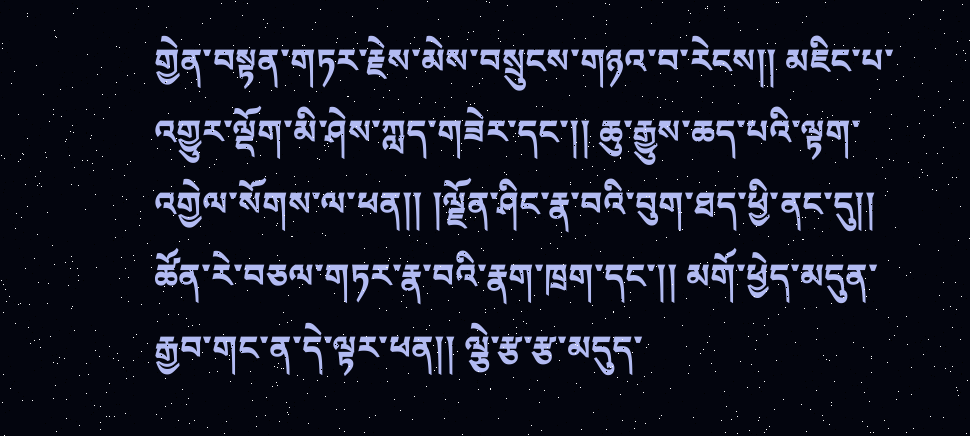གྱེན་བསྟན་གཏར་རྗེས་མེས་བསྲུངས་གཉའ་བ་རེངས།། མཇིང་པ་འགྱུར་ལྡོག་མི་ཤེས་ཀླད་གཟེར་དང་།། ཆུ་རྒྱུས་ཆད་པའི་ལྟག་འགྱེལ་སོགས་ལ་ཕན།། །ལྗོན་ཤིང་རྣ་བའི་བུག་ཐད་ཕྱི་ནང་དུ།། ཚོན་རེ་བཅལ་གཏར་རྣ་བའི་རྣག་ཁྲག་དང་།། མགོ་ཕྱེད་མདུན་རྒྱབ་གང་ན་དེ་ལྟར་ཕན།། ལྕེ་རྩ་རྩ་མདུད་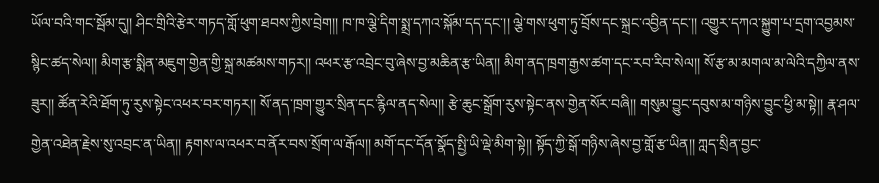ཡོལ་བའི་གང་སྦོམ་དུ།། ཤིང་གྲིའི་རྩེར་གཏད་གློ་ཕུག་ཐབས་ཀྱིས་བྲེག།། ཁ་ཁ་ལྕེ་དིག་སྨྲ་དཀའ་སྐོམ་དད་དང་།། ལྕེ་གས་ཕུག་ཏུ་བྲོས་དང་སྐྲང་འབྱིན་དང་།། འགྱུར་དཀའ་སྐྱུག་པ་དྲག་འབྱམས་སྙིང་ཚད་སེལ།། མིག་རྩ་སྨིན་མཇུག་གྱེན་གྱི་སྐྲ་མཚམས་གཏར།། འཕར་རྩ་འབྲེང་བུ་ཞེས་བྱ་མཆིན་རྩ་ཡིན།། མིག་ནད་ཁྲག་རྒྱས་ཚག་དང་རབ་རིབ་སེལ།། སོ་རྩ་མ་མགལ་མ་ལེའི་དཀྱིལ་ནས་ཟུར།། ཚོན་རེའི་ཐོག་ཏུ་རུས་སྟེང་འཕར་བར་གཏར།། སོ་ནད་ཁྲག་གྱུར་སྲིན་དང་རྙིལ་ནད་སེལ།། རྩེ་ཆུང་སྒྲོག་རུས་སྟེང་ནས་གྱེན་སོར་བཞི།། གསུམ་བྱུང་དབུས་མ་གཉིས་བྱུང་ཕྱི་མ་སྟེ།། རྣ་ཤལ་གྱེན་འཐེན་རྗེས་སུ་འབྲང་ན་ཡིན།། རྟགས་ལ་འཕར་བ་ནོར་བས་སྲོག་ལ་རྒོལ།། མགོ་དང་དོན་སྣོད་སྤྱི་ཡི་ལྡེ་མིག་སྟེ།། སྟོད་ཀྱི་སྒོ་གཉིས་ཞེས་བྱ་གློ་རྩ་ཡིན།། ཀླད་སྲིན་བྱང་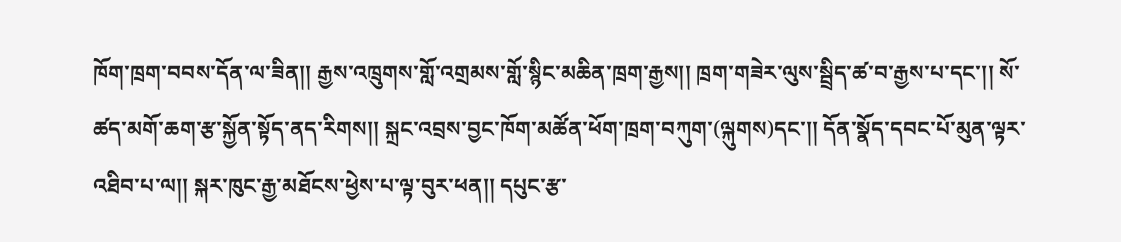ཁོག་ཁྲག་བབས་དོན་ལ་ཟིན།། རྒྱས་འཁྲུགས་གློ་འགྲམས་གློ་སྙིང་མཆིན་ཁྲག་རྒྱས།། ཁྲག་གཟེར་ལུས་སྦྲིད་ཚ་བ་རྒྱས་པ་དང་།། སོ་ཚད་མགོ་ཆག་རྩ་སྐྱོན་སྟོད་ནད་རིགས།། སྐྲང་འབྲས་བྱང་ཁོག་མཚོན་ཕོག་ཁྲག་བཀུག་(ལྐུགས)དང་།། དོན་སྣོད་དབང་པོ་མུན་ལྟར་འཐིབ་པ་ལ།། སྐར་ཁུང་རྒྱ་མཐོངས་ཕྱེས་པ་ལྟ་བུར་ཕན།། དཔུང་རྩ་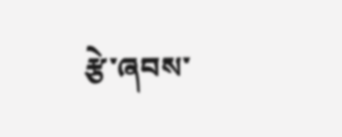རྩེ་ཞབས་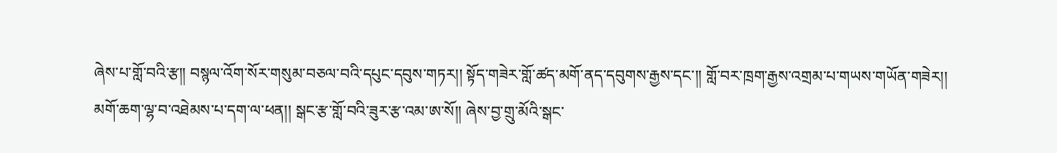ཞེས་པ་གློ་བའི་རྩ།། བསྙལ་འོག་སོར་གསུམ་བཅལ་བའི་དཔུང་དབུས་གཏར།། སྟོད་གཟེར་གློ་ཚད་མགོ་ནད་དབུགས་རྒྱས་དང་།། གློ་བར་ཁྲག་རྒྱས་འགྲམ་པ་གཡས་གཡོན་གཟེར།། མགོ་ཆག་ལྷ་བ་འཐེམས་པ་དག་ལ་ཕན།། སྒང་རྩ་གློ་བའི་ཟུར་རྩ་འམ་ཨ་སོ།། ཞེས་བྱ་གྲུ་མོའི་སྒང་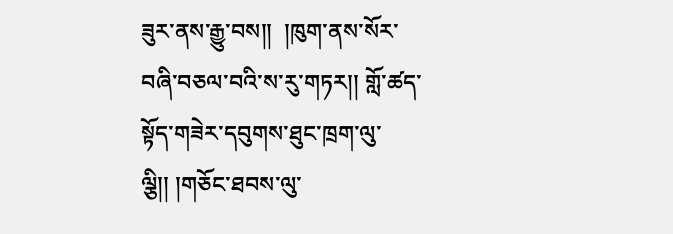ཟུར་ནས་རྒྱུ་བས།།  །ཁུག་ནས་སོར་བཞི་བཅལ་བའི་ས་རུ་གཏར།། གློ་ཚད་སྟོད་གཟེར་དབུགས་ཐུང་ཁྲག་ལུ་ལྕི།། །གཅོང་ཐབས་ལུ་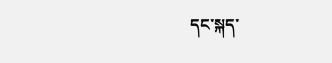དང་སྐད་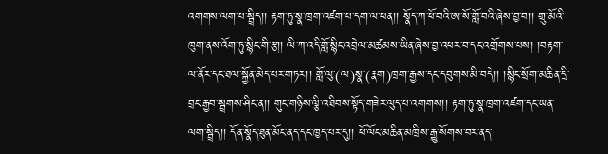འགགས་ལག་པ་སྦྲིད།། རྟག་ཏུ་སྣ་ཁྲག་འཛག་པ་དག་ལ་ཕན།། སྣོད་ཀ་ཕོ་བའི་ཨ་སོ་གློ་བའི་ཞེས་བྱ་བ།། གྲུ་མོའི་ཁུག་ནས་འོག་ཏུ་སྙིང་གི་རྩ།། ལི་ཀ་འདི་གློ་སྙིང་འབྲེལ་མཚམས་ཡིན་ཞེས་བྱ་འཕར་བ་དང་འགྲོགས་པས། །བརྟག་ལ་ནོར་དང་ཐལ་སྐྱོན་མེད་པར་གཏར།། གློ་ལུ་(ལ)སྣ་(རྣག)ཁྲག་རྒྱས་དང་དབུགས་མི་བདེ།། །སྙིང་སྲོག་མཆིན་དྲི་བྲང་རྒྱབ་སྦྲགས་ཤིང་ན།། གུང་གཉིས་ལྕི་འཐིབས་སྟོད་གཟེར་ལུད་པ་འགགས།། རྟག་ཏུ་སྣ་ཁྲག་འཛག་དང་ཡན་ལག་སྦྲིད།། དོན་སྣོད་ཐུན་མོང་ནད་དང་ཁྱད་པར་དུ།། ཕོ་ལོང་མཆིན་མཁྲིས་རྒྱུ་སོགས་བར་ནད་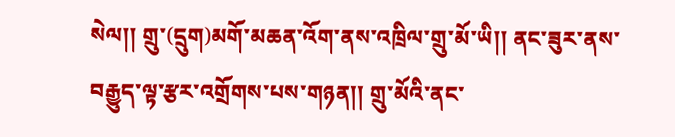སེལ།། གྲུ་(དྲུག)མགོ་མཆན་འོག་ནས་འཁྲིལ་གྲུ་མོ་ཡི།། ནང་ཟུར་ནས་བརྒྱུད་ལྟ་རྩར་འགྲོགས་པས་གཉན།། གྲུ་མོའི་ནང་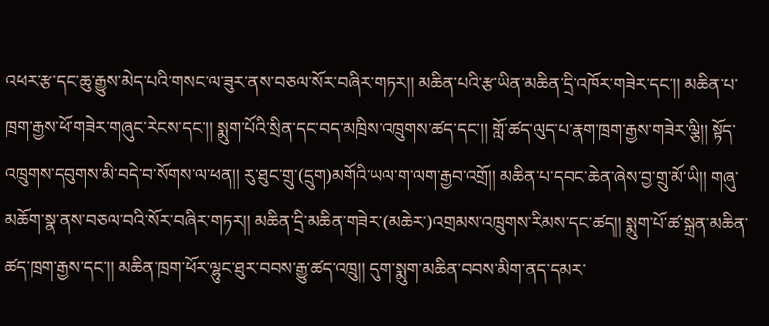འཕར་རྩ་དང་ཆུ་རྒྱུས་མེད་པའི་གསང་ལ་ཟུར་ནས་བཅལ་སོར་བཞིར་གཏར།། མཆིན་པའི་རྩ་ཡིན་མཆིན་དྲི་འཁོར་གཟེར་དང་།། མཆིན་པ་ཁྲག་རྒྱས་ཕོ་གཟེར་གཞུང་རེངས་དང་།། སྨུག་པོའི་སྲིན་དང་བད་མཁྲིས་འཁྲུགས་ཚད་དང་།། གློ་ཚད་ལུད་པ་རྣག་ཁྲག་རྒྱས་གཟེར་ལྕི།། སྟོད་འཁྲུགས་དབུགས་མི་བདེ་བ་སོགས་ལ་ཕན།། རུ་ཐུང་གྲུ་(དྲུག)མགོའི་ཡལ་ག་ལག་རྒྱབ་འགྲོ།། མཆིན་པ་དབང་ཆེན་ཞེས་བྱ་གྲུ་མོ་ཡི།། གཞུ་མཆོག་སྣ་ནས་བཅལ་བའི་སོར་བཞིར་གཏར།། མཆིན་དྲི་མཆིན་གཟེར་(མཆེར་)འགྲམས་འཁྲུགས་རིམས་དང་ཚད།། སྨུག་པོ་ཚ་སྐྲན་མཆིན་ཚད་ཁྲག་རྒྱས་དང་།། མཆིན་ཁྲག་ཕོར་ལྷུང་ཐུར་བབས་རྒྱུ་ཚད་འཁྲུ།། དུག་སྨུག་མཆིན་བབས་མིག་ནད་དམར་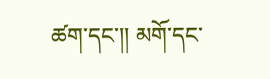ཚག་དང་།། མགོ་དང་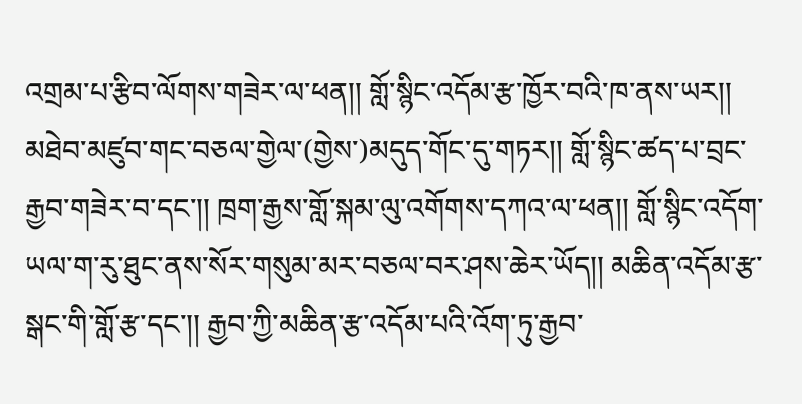འགྲམ་པ་རྩིབ་ལོགས་གཟེར་ལ་ཕན།། གློ་སྙིང་འདོམ་རྩ་ཁྱོར་བའི་ཁ་ནས་ཡར།། མཐེབ་མཛུབ་གང་བཅལ་གྱེལ་(གྱེས་)མདུད་གོང་དུ་གཏར།། གློ་སྙིང་ཚད་པ་བྲང་རྒྱབ་གཟེར་བ་དང་།། ཁྲག་རྒྱས་གློ་སྐམ་ལུ་འགོགས་དཀའ་ལ་ཕན།། གློ་སྙིང་འདོག་ཡལ་ག་རུ་ཐུང་ནས་སོར་གསུམ་མར་བཅལ་བར་ཤས་ཆེར་ཡོད།། མཆིན་འདོམ་རྩ་སྒང་གི་གློ་རྩ་དང་།། རྒྱབ་ཀྱི་མཆིན་རྩ་འདོམ་པའི་འོག་ཏུ་རྒྱབ་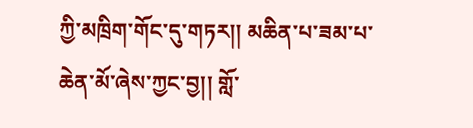ཀྱི་མཁྲིག་གོང་དུ་གཏར།། མཆིན་པ་ཟམ་པ་ཆེན་མོ་ཞེས་ཀྱང་བྱ།། གློ་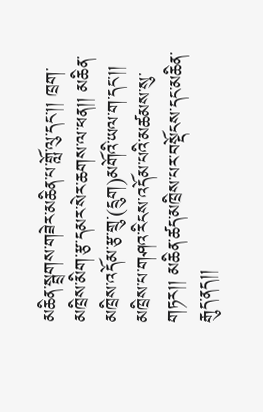མཆིན་སྦྲགས་གཟེར་མཆིན་པ་གློ་ལུ་དང་།། ཁྲག་མཁྲིས་མིག་རྩ་དམར་སེར་ཆགས་ལ་ཕན།། མཆིན་མཁྲིས་འདོམ་རྩ་གྲུ་(དྲུག)མགོའི་ཡལ་ག་དང་།། མཁྲིས་པ་གཤའ་རིངས་འདོམ་པའི་མཚམས་སུ་གཏར།། མཆིན་ཚད་མཁྲིས་པར་བསྡོངས་དང་མཆིན་རྒུད་ནད།།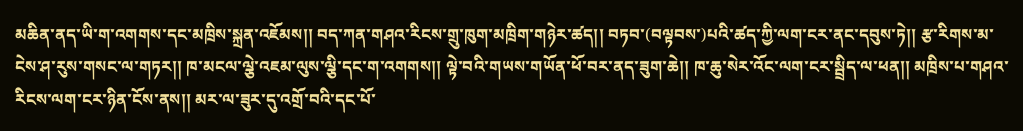མཆིན་ནད་ཡི་ག་འགགས་དང་མཁྲིས་སྐྲན་འཇོམས།། བད་ཀན་གཤའ་རིངས་གྲུ་ཁུག་མཁྲིག་གཉེར་ཚད།། བཏབ་(བལྟབས་)པའི་ཚད་ཀྱི་ལག་ངར་ནང་དབུས་ཏེ།། རྩ་རིགས་མ་ངེས་ཤ་རུས་གསང་ལ་གཏར།། ཁ་མངལ་ལྕེ་འཇམ་ལུས་ལྕི་དང་ག་འགགས།། ལྟེ་བའི་གཡས་གཡོན་ཕོ་བར་ནད་ཟུག་ཆེ།། ཁ་ཆུ་སེར་འོང་ལག་ངར་སྦྲིད་ལ་ཕན།། མཁྲིས་པ་གཤའ་རིངས་ལག་ངར་ཉིན་ངོས་ནས།། མར་ལ་ཟུར་དུ་འགྲོ་བའི་དང་པོ་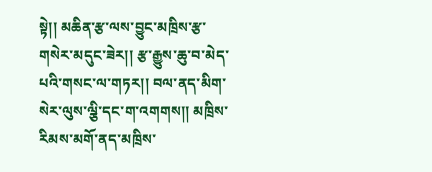སྟེ།། མཆིན་རྩ་ལས་བྱུང་མཁྲིས་རྩ་གསེར་མདུང་ཟེར།། རྩ་རྒྱུས་ཆུ་བ་མེད་པའི་གསང་ལ་གཏར།། བལ་ནད་མིག་སེར་ལུས་ལྕི་དང་ག་འགགས།། མཁྲིས་རིམས་མགོ་ནད་མཁྲིས་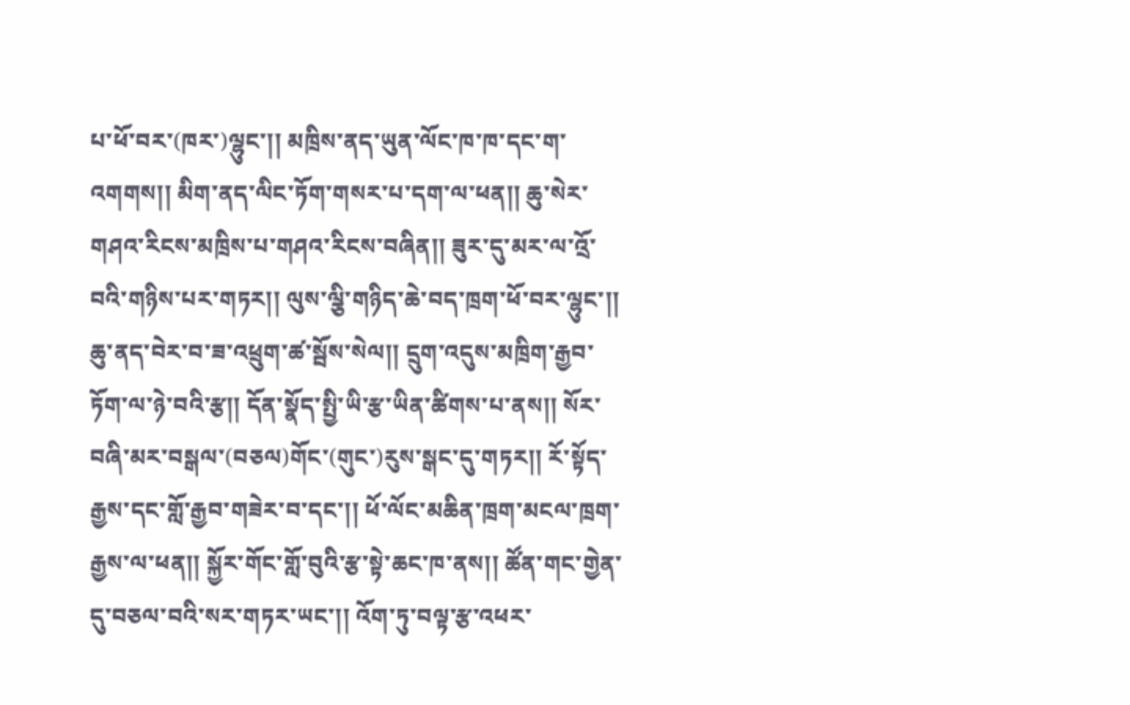པ་ཕོ་བར་(ཁར་)ལྷུང་།། མཁྲིས་ནད་ཡུན་ལོང་ཁ་ཁ་དང་ག་འགགས།། མིག་ནད་ལིང་ཏོག་གསར་པ་དག་ལ་ཕན།། ཆུ་སེར་གཤའ་རིངས་མཁྲིས་པ་གཤའ་རིངས་བཞིན།། ཟུར་དུ་མར་ལ་འྲོ་བའི་གཉིས་པར་གཏར།། ལུས་ལྕི་གཉིད་ཆེ་བད་ཁྲག་ཕོ་བར་ལྷུང་།། ཆུ་ནད་བེར་བ་ཟ་འཕྲུག་ཚ་སྦོས་སེལ།། དྲུག་འདུས་མཁྲིག་རྒྱབ་ཏོག་ལ་ཉེ་བའི་རྩ།། དོན་སྣོད་སྤྱི་ཡི་རྩ་ཡིན་ཚིགས་པ་ནས།། སོར་བཞི་མར་བསྒལ་(བཅལ)གོང་(གུང་)རུས་སྒང་དུ་གཏར།། རོ་སྟོད་རྒྱས་དང་གློ་རྒྱབ་གཟེར་བ་དང་།། ཕོ་ལོང་མཆིན་ཁྲག་མངལ་ཁྲག་རྒྱས་ལ་ཕན།། སྐྱོར་གོང་གློ་བུའི་རྩ་སྟེ་ཆང་ཁ་ནས།། ཚོན་གང་གྱེན་དུ་བཅལ་བའི་སར་གཏར་ཡང་།། འོག་ཏུ་བལྟ་རྩ་འཕར་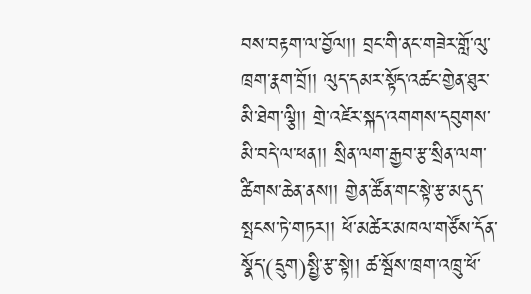བས་བརྟག་ལ་བྱོལ།། བྲང་གི་ནང་གཟེར་གློ་ལུ་ཁྲག་རྣག་བྲོ།། ལུད་དམར་སྟོད་འཚང་གྱེན་ཐུར་མི་ཐེག་ལྕི།། གྲེ་འཛེར་སྐད་འགགས་དབུགས་མི་བདེ་ལ་ཕན།། སྲིན་ལག་རྒྱབ་རྩ་སྲིན་ལག་ཚིགས་ཆེན་ནས།། གྱེན་ཚོན་གང་སྟེ་རྩ་མདུད་སྤངས་ཏེ་གཏར།། ཕོ་མཚེར་མཁལ་གཙོས་དོན་སྣོད་(དྲུག)སྤྱི་རྩ་སྟེ།། ཚ་སྦོས་ཁྲག་འཁྲུ་ཕོ་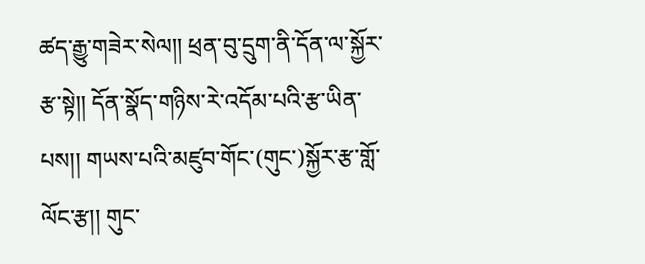ཚད་རྒྱུ་གཟེར་སེལ།། ཕྲན་བུ་དྲུག་ནི་དོན་ལ་སྐྱོར་རྩ་སྟེ།། དོན་སྣོད་གཉིས་རེ་འདོམ་པའི་རྩ་ཡིན་པས།། གཡས་པའི་མཛུབ་གོང་(གུང་)སྐྱོར་རྩ་གློ་ལོང་རྩ།། གུང་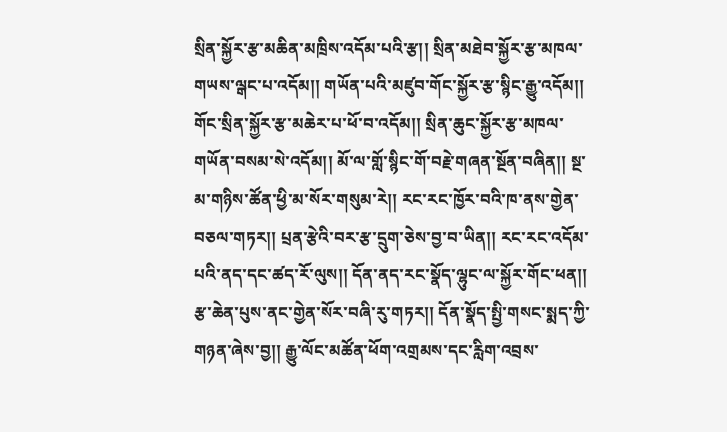སྲིན་སྐྱོར་རྩ་མཆིན་མཁྲིས་འདོམ་པའི་རྩ།། སྲིན་མཐེབ་སྐྱོར་རྩ་མཁལ་གཡས་ལྒང་པ་འདོམ།། གཡོན་པའི་མཛུབ་གོང་སྐྱོར་རྩ་སྙིང་རྒྱུ་འདོམ།། གོང་སྲིན་སྐྱོར་རྩ་མཆེར་པ་ཕོ་བ་འདོམ།། སྲིན་ཆུང་སྐྱོར་རྩ་མཁལ་གཡོན་བསམ་སེ་འདོམ།། མོ་ལ་གློ་སྙིང་གོ་བརྗེ་གཞན་སྔོན་བཞིན།། སྔ་མ་གཉིས་ཚོན་ཕྱི་མ་སོར་གསུམ་རེ།། རང་རང་ཁྱོར་བའི་ཁ་ནས་གྱེན་བཅལ་གཏར།། པྲན་རྩེའི་བར་རྩ་དྲུག་ཅེས་བྱ་བ་ཡིན།། རང་རང་འདོམ་པའི་ནད་དང་ཚད་རོ་ལུས།། དོན་ནད་རང་སྣོད་ལྷུང་ལ་སྐྱོར་གོང་ཕན།། རྩ་ཆེན་པུས་ནང་གྱེན་སོར་བཞི་རུ་གཏར།། དོན་སྣོད་སྤྱི་གསང་སྨད་ཀྱི་གཉན་ཞེས་བྱ།། རྒྱུ་ལོང་མཚོན་ཕོག་འགྲམས་དང་རླིག་འབྲས་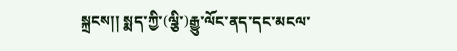སྐྲངས།། སྨད་ཀྱི་(ལྕི་)རྒྱུ་ལོང་ནད་དང་མངལ་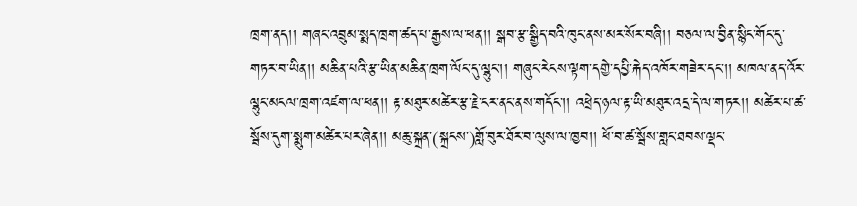ཁྲག་ནད།། གཞང་འབྲུམ་སྨད་ཁྲག་ཚད་པ་རྒྱས་ལ་ཕན།། སྒབ་རྩ་སྒྱིད་བའི་ཁུང་ནས་མར་སོར་བཞི།། བཅལ་ལ་བྱིན་སྙིང་གོང་དུ་གཏར་བ་ཡིན།། མཆིན་པའི་རྩ་ཡིན་མཆིན་ཁྲག་ལོང་དུ་ལྷུང་།། གཞུང་རེངས་ལྟག་དགྱེ་དཔྱི་རྐེད་འཁོར་གཟེར་དང་།། མཁལ་ནད་འོར་ལྷུང་མངལ་ཁྲག་འཛག་ལ་ཕན།། རྟ་མཐུར་མཚེར་རྩ་རྗེ་ངར་ནང་ནས་གདོང་།། འཕྲེད་ཉལ་རྟ་ཡི་མཐུར་འདྲ་དེ་ལ་གཏར།། མཚེར་པ་ཚ་སྦོས་དུག་སྨུག་མཚེར་པར་ཞེན།། མཆུ་སྐྲན་(སྐྲངས་)གློ་བུར་ཐོར་བ་ལུས་ལ་ཁྱབ།། ཕོ་བ་ཚ་སྦོས་གླང་ཐབས་ལྡང་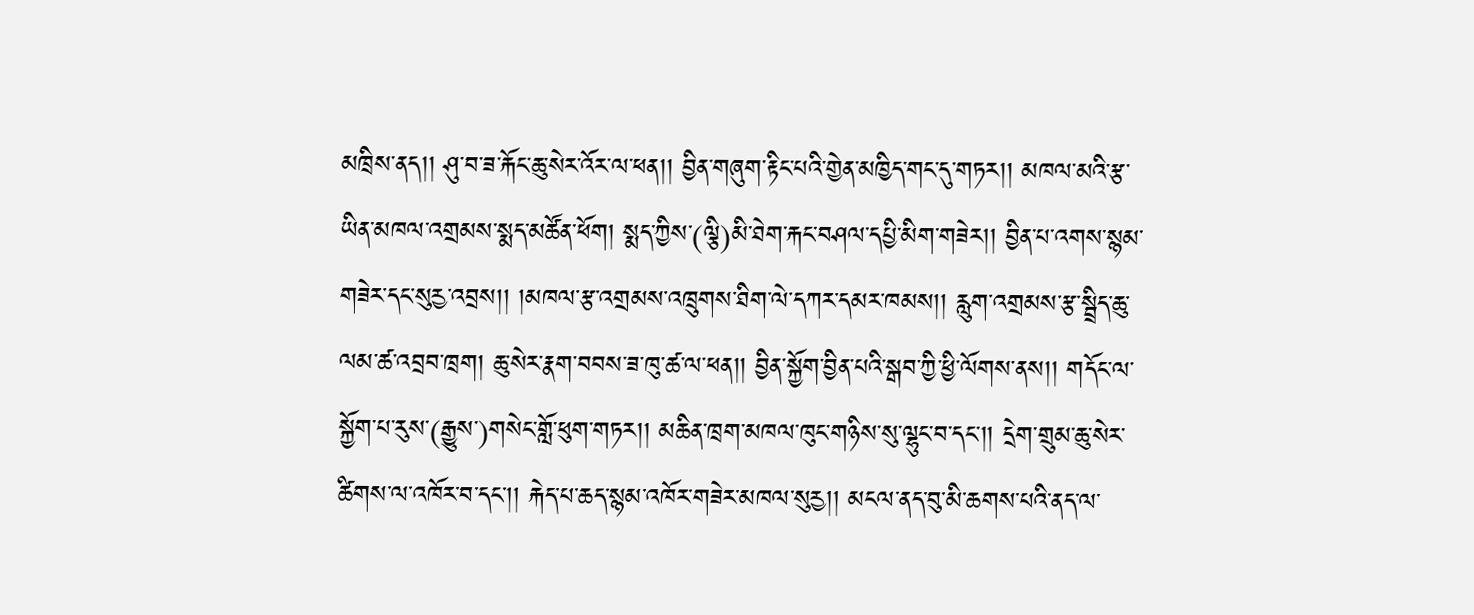མཁྲིས་ནད།། ཤུ་བ་ཟ་རྐོང་ཆུ་སེར་འོར་ལ་ཕན།། བྱིན་གཞུག་རྟིང་པའི་གྱེན་མཁྱིད་གང་དུ་གཏར།། མཁལ་མའི་རྩ་ཡིན་མཁལ་འགྲམས་སྨད་མཚོན་ཕོག། སྨད་ཀྱིས་(ལྕི)མི་ཐེག་རྐང་བཤལ་དཔྱི་མིག་གཟེར།། བྱིན་པ་འགས་སྙམ་གཟེར་དང་སུརྱ་འབྲས།། །མཁལ་རྩ་འགྲམས་འཁྲུགས་ཐིག་ལེ་དཀར་དམར་ཁམས།། རླུག་འགྲམས་རྩ་སྦྲིད་ཆུ་ལམ་ཚ་འབྲབ་ཁྲག། ཆུ་སེར་རྣག་བབས་ཟ་ཁུ་ཚ་ལ་ཕན།། བྱིན་སྐྱོག་བྱིན་པའི་སྒབ་ཀྱི་ཕྱི་ལོགས་ནས།། གདོང་ལ་སྐྱོག་པ་རུས་(རྒྱུས་)གསེང་གློ་ཕུག་གཏར།། མཆིན་ཁྲག་མཁལ་ཁུང་གཉིས་སུ་ལྷུང་བ་དང་།། དྲེག་གྲུམ་ཆུ་སེར་ཚིགས་ལ་འཁོར་བ་དང་།། རྐེད་པ་ཆད་སྙམ་འཁོར་གཟེར་མཁལ་སུརྱ།། མངལ་ནད་བུ་མི་ཆགས་པའི་ནད་ལ་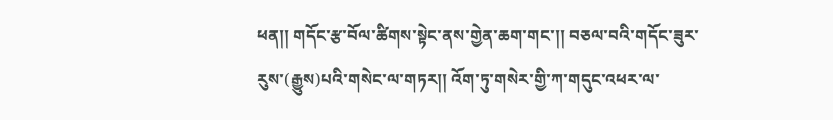ཕན།། གདོང་རྩ་བོལ་ཚིགས་སྟེང་ནས་གྱེན་ཆག་གང་།། བཅལ་བའི་གདོང་ཟུར་རུས་(རྒྱུས)པའི་གསེང་ལ་གཏར།། འོག་ཏུ་གསེར་གྱི་ཀ་གདུང་འཕར་ལ་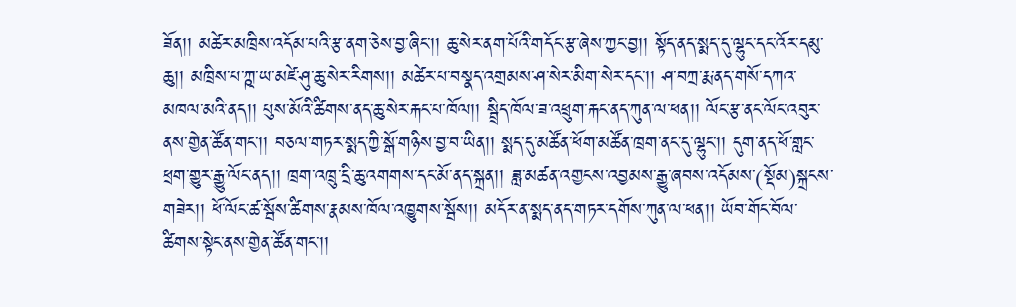ཟོན།། མཚེར་མཁྲིས་འདོམ་པའི་རྩ་ནག་ཅེས་བྱ་ཞིང་།། ཆུ་སེར་ནག་པོའི་གདོང་རྩ་ཞེས་ཀྱང་བྱ།། སྟོད་ནད་སྨད་དུ་ལྷུང་དང་འོར་དམུ་ཆུ།། མཁྲིས་པ་ཀྵ་ཡ་མཛེ་ཤུ་ཆུ་སེར་རིགས།། མཚེར་པ་བསྣད་འགྲམས་ཤ་སེར་མིག་སེར་དང་།། ཤ་བཀྲ་རྨ་ནད་གསོ་དཀའ་མཁལ་མའི་ནད།། པུས་མོའི་ཚིགས་ནད་ཆུ་སེར་རྐང་པ་ཁོལ།། སྦྲིད་ཁོལ་ཟ་འཕྲུག་རྐང་ནད་ཀུན་ལ་ཕན།། ལོང་རྩ་ནང་ལོང་འབུར་ནས་གྱེན་ཚོན་གང་།། བཅལ་གཏར་སྨད་ཀྱི་སྒོ་གཉིས་བྱ་བ་ཡིན།། སྨད་དུ་མཚོན་ཕོག་མཚོན་ཁྲག་ནང་དུ་ལྷུང་།། དུག་ནད་ཕོ་གླང་ཕྲག་གྱུར་རྒྱུ་ལོང་ནད།། ཁྲག་འཁྲུ་དྲི་ཆུ་འགགས་དང་མོ་ནད་སྐྲན།། ཟླ་མཚན་འགྱངས་འབྱམས་རྒྱུ་ཞབས་འདོམས་(སྡོམ)སྐྲངས་གཟེར།། ཕོ་ལོང་ཚ་སྦོས་ཚིགས་རྣམས་ཁོལ་འཁྱུགས་སྦོས།། མདོར་ན་སྨད་ནད་གཏར་དགོས་ཀུན་ལ་ཕན།། ཡོབ་གོང་བོལ་ཚིགས་སྟེང་ནས་གྱེན་ཚོན་གང་།།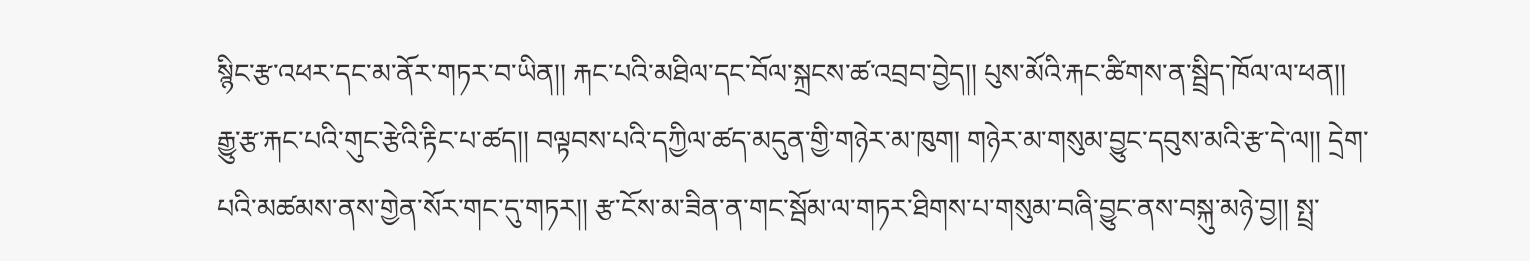སྙིང་རྩ་འཕར་དང་མ་ནོར་གཏར་བ་ཡིན།། རྐང་པའི་མཐིལ་དང་བོལ་སྐྲངས་ཚ་འབྲབ་བྱེད།། པུས་མོའི་རྐང་ཚིགས་ན་སྦྲིད་ཁོལ་ལ་ཕན།། རྒྱུ་རྩ་རྐང་པའི་གུང་རྩེའི་རྟིང་པ་ཚད།། བལྟབས་པའི་དཀྱིལ་ཚད་མདུན་གྱི་གཉེར་མ་ཁུག། གཉེར་མ་གསུམ་བྱུང་དབུས་མའི་རྩ་དེ་ལ།། དྲེག་པའི་མཚམས་ནས་གྱེན་སོར་གང་དུ་གཏར།། རྩ་ངོས་མ་ཟིན་ན་གང་སྦོམ་ལ་གཏར་ཐིགས་པ་གསུམ་བཞི་བྱུང་ནས་བསྐུ་མཉེ་བྱ།། སྤྲ་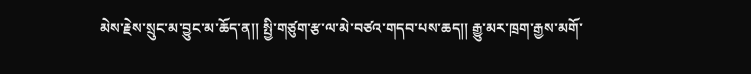མེས་རྗེས་སྲུང་མ་བྱུང་མ་ཆོད་ན།། སྤྱི་གཙུག་རྩ་ལ་མེ་བཙའ་གདབ་པས་ཆད།། རྒྱུ་མར་ཁྲག་རྒྱས་མགོ་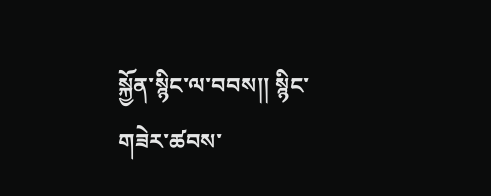སྐྱོན་སྙིང་ལ་བབས།། སྙིང་གཟེར་ཚབས་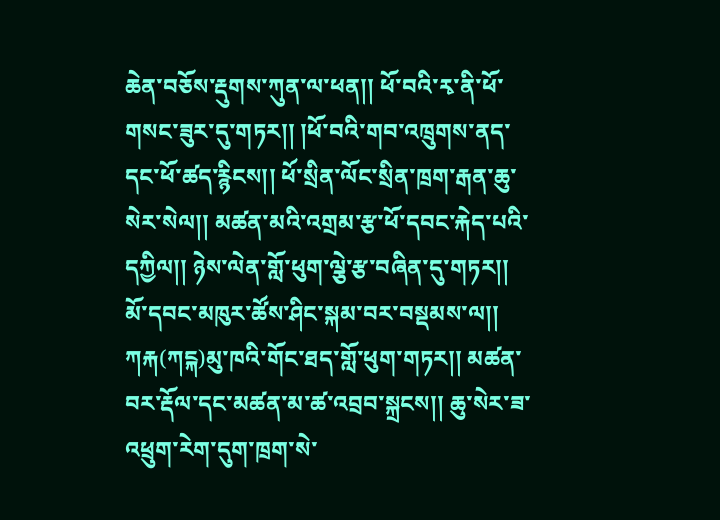ཆེན་བཅོས་རྡུགས་ཀུན་ལ་ཕན།། ཕོ་བའི་རྭ་ནི་ཕོ་གསང་ཟུར་དུ་གཏར།། །ཕོ་བའི་གབ་འཁྲུགས་ནད་དང་ཕོ་ཚད་རྙིངས།། ཕོ་སྲིན་ལོང་སྲིན་ཁྲག་རྒན་ཆུ་སེར་སེལ།། མཚན་མའི་འགྲམ་རྩ་ཕོ་དབང་རྐེད་པའི་དཀྱིལ།། ཉེས་ལེན་གློ་ཕུག་ལྕེ་རྩ་བཞིན་དུ་གཏར།། མོ་དབང་མཁུར་ཚོས་ཤིང་སྐམ་བར་བསྡམས་ལ།། ཀརྐ(ཀངྐ)མུ་ཁའི་གོང་ཐད་གློ་ཕུག་གཏར།། མཚན་བར་རྡོལ་དང་མཚན་མ་ཚ་འབྲབ་སྐྲངས།། ཆུ་སེར་ཟ་འཕྲུག་རེག་དུག་ཁྲག་སེ་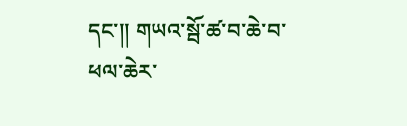དང་།། གཡའ་སྦོ་ཚ་བ་ཆེ་བ་ཕལ་ཆེར་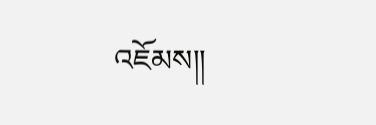འཇོམས།།